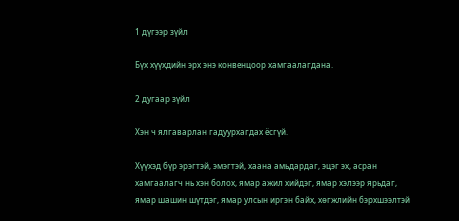1 дүгээр зүйл

Бүх хүүхдийн эрх энэ конвенцоор хамгаалагдана.

2 дугаар зүйл

Хэн ч ялгаварлан гадуурхагдах ёсгүй.

Хүүхэд бүр эрэгтэй, эмэгтэй, хаана амьдардаг, эцэг эх, асран хамгаалагч нь хэн болох, ямар ажил хийдэг, ямар хэлээр ярьдаг, ямар шашин шүтдэг, ямар улсын иргэн байх, хөгжлийн бэрхшээлтэй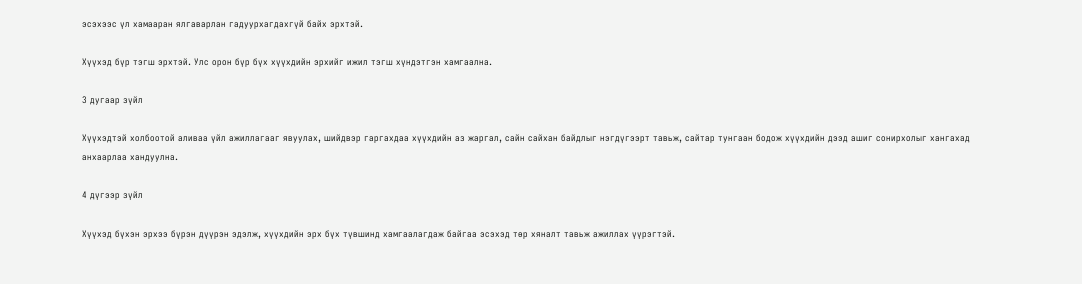эсэхээс үл хамааран ялгаварлан гадуурхагдахгүй байх эрхтэй.

Хүүхэд бүр тэгш эрхтэй. Улс орон бүр бүх хүүхдийн эрхийг ижил тэгш хүндэтгэн хамгаална.

3 дугаар зүйл

Хүүхэдтэй холбоотой аливаа үйл ажиллагааг явуулах, шийдвэр гаргахдаа хүүхдийн аз жаргал, сайн сайхан байдлыг нэгдүгээрт тавьж, сайтар тунгаан бодож хүүхдийн дээд ашиг сонирхолыг хангахад анхаарлаа хандуулна.

4 дүгээр зүйл

Хүүхэд бүхэн эрхээ бүрэн дүүрэн эдэлж, хүүхдийн эрх бүх түвшинд хамгаалагдаж байгаа эсэхэд төр хяналт тавьж ажиллах үүрэгтэй.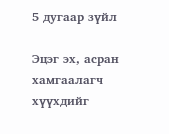5 дугаар зүйл

Эцэг эх, асран хамгаалагч хүүхдийг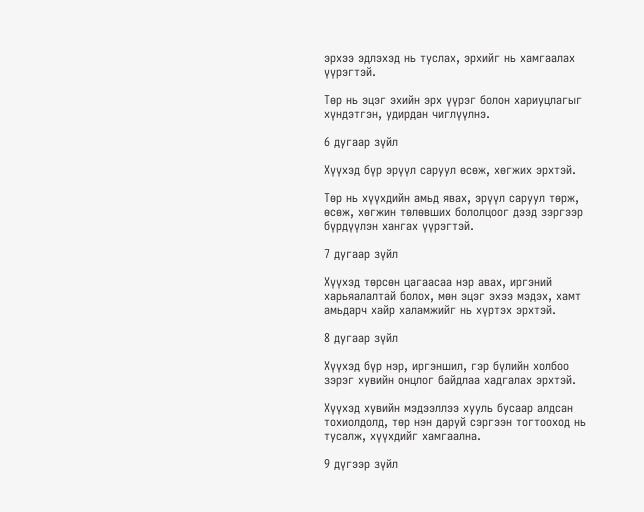эрхээ эдлэхэд нь туслах, эрхийг нь хамгаалах үүрэгтэй.

Төр нь эцэг эхийн эрх үүрэг болон хариуцлагыг хүндэтгэн, удирдан чиглүүлнэ.

6 дугаар зүйл

Хүүхэд бүр эрүүл саруул өсөж, хөгжих эрхтэй.

Төр нь хүүхдийн амьд явах, эрүүл саруул төрж, өсөж, хөгжин төлөвших бололцоог дээд зэргээр бүрдүүлэн хангах үүрэгтэй.

7 дугаар зүйл

Хүүхэд төрсөн цагаасаа нэр авах, иргэний харьяалалтай болох, мөн эцэг эхээ мэдэх, хамт амьдарч хайр халамжийг нь хүртэх эрхтэй.

8 дугаар зүйл

Хүүхэд бүр нэр, иргэншил, гэр бүлийн холбоо зэрэг хувийн онцлог байдлаа хадгалах эрхтэй.

Хүүхэд хувийн мэдээллээ хууль бусаар алдсан тохиолдолд, төр нэн даруй сэргээн тогтооход нь тусалж, хүүхдийг хамгаална.

9 дүгээр зүйл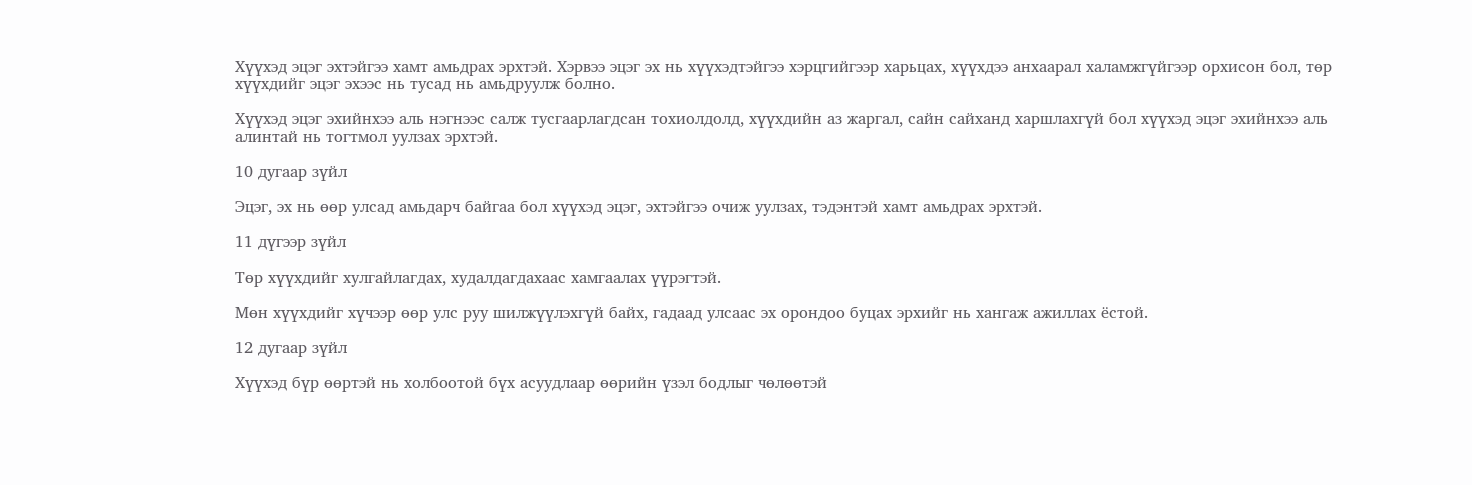Хүүхэд эцэг эхтэйгээ хамт амьдрах эрхтэй. Хэрвээ эцэг эх нь хүүхэдтэйгээ хэрцгийгээр харьцах, хүүхдээ анхаарал халамжгүйгээр орхисон бол, төр хүүхдийг эцэг эхээс нь тусад нь амьдруулж болно.

Хүүхэд эцэг эхийнхээ аль нэгнээс салж тусгаарлагдсан тохиолдолд, хүүхдийн аз жаргал, сайн сайханд харшлахгүй бол хүүхэд эцэг эхийнхээ аль алинтай нь тогтмол уулзах эрхтэй.

10 дугаар зүйл

Эцэг, эх нь өөр улсад амьдарч байгаа бол хүүхэд эцэг, эхтэйгээ очиж уулзах, тэдэнтэй хамт амьдрах эрхтэй.

11 дүгээр зүйл

Төр хүүхдийг хулгайлагдах, худалдагдахаас хамгаалах үүрэгтэй.

Мөн хүүхдийг хүчээр өөр улс руу шилжүүлэхгүй байх, гадаад улсаас эх орондоо буцах эрхийг нь хангаж ажиллах ёстой.

12 дугаар зүйл

Хүүхэд бүр өөртэй нь холбоотой бүх асуудлаар өөрийн үзэл бодлыг чөлөөтэй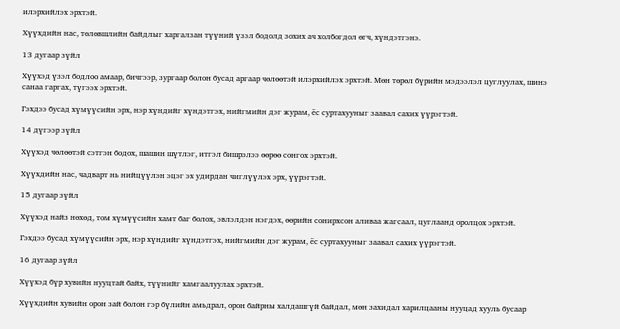илэрхийлэх эрхтэй.

Хүүхдийн нас, төлөвшлийн байдлыг харгалзан түүний үзэл бодолд зохих ач холбогдол өгч, хүндэтгэнэ.

13 дугаар зүйл

Хүүхэд үзэл бодлоо амаар, бичгээр, зургаар болон бусад аргаар чөлөөтэй илэрхийлэх эрхтэй. Мөн төрөл бүрийн мэдээлэл цуглуулах, шинэ санаа гаргах, түгээх эрхтэй.

Гэхдээ бусад хүмүүсийн эрх, нэр хүндийг хүндэтгэх, нийгмийн дэг журам, ёс суртахууныг заавал сахих үүрэгтэй.

14 дүгээр зүйл

Хүүхэд чөлөөтэй сэтгэн бодох, шашин шүтлэг, итгэл бишрэлээ өөрөө сонгох эрхтэй.

Хүүхдийн нас, чадварт нь нийцүүлэн эцэг эх удирдан чиглүүлэх эрх, үүрэгтэй.

15 дугаар зүйл

Хүүхэд найз нөхөд, том хүмүүсийн хамт баг болох, эвлэлдэн нэгдэх, өөрийн сонирхсон аливаа жагсаал, цуглаанд оролцох эрхтэй.

Гэхдээ бусад хүмүүсийн эрх, нэр хүндийг хүндэтгэх, нийгмийн дэг журам, ёс суртахууныг заавал сахих үүрэгтэй.

16 дугаар зүйл

Хүүхэд бүр хувийн нууцтай байх, түүнийг хамгаалуулах эрхтэй.

Хүүхдийн хувийн орон зай болон гэр бүлийн амьдрал, орон байрны халдашгүй байдал, мөн захидал харилцааны нууцад хууль бусаар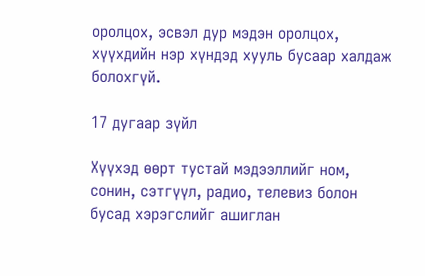оролцох, эсвэл дур мэдэн оролцох, хүүхдийн нэр хүндэд хууль бусаар халдаж болохгүй.

17 дугаар зүйл

Хүүхэд өөрт тустай мэдээллийг ном, сонин, сэтгүүл, радио, телевиз болон бусад хэрэгслийг ашиглан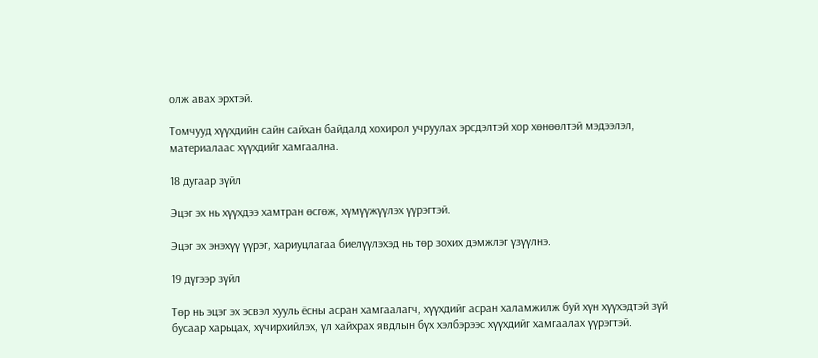олж авах эрхтэй.

Томчууд хүүхдийн сайн сайхан байдалд хохирол учруулах эрсдэлтэй хор хөнөөлтэй мэдээлэл, материалаас хүүхдийг хамгаална.

18 дугаар зүйл

Эцэг эх нь хүүхдээ хамтран өсгөж, хүмүүжүүлэх үүрэгтэй.

Эцэг эх энэхүү үүрэг, хариуцлагаа биелүүлэхэд нь төр зохих дэмжлэг үзүүлнэ.

19 дүгээр зүйл

Төр нь эцэг эх эсвэл хууль ёсны асран хамгаалагч, хүүхдийг асран халамжилж буй хүн хүүхэдтэй зүй бусаар харьцах, хүчирхийлэх, үл хайхрах явдлын бүх хэлбэрээс хүүхдийг хамгаалах үүрэгтэй.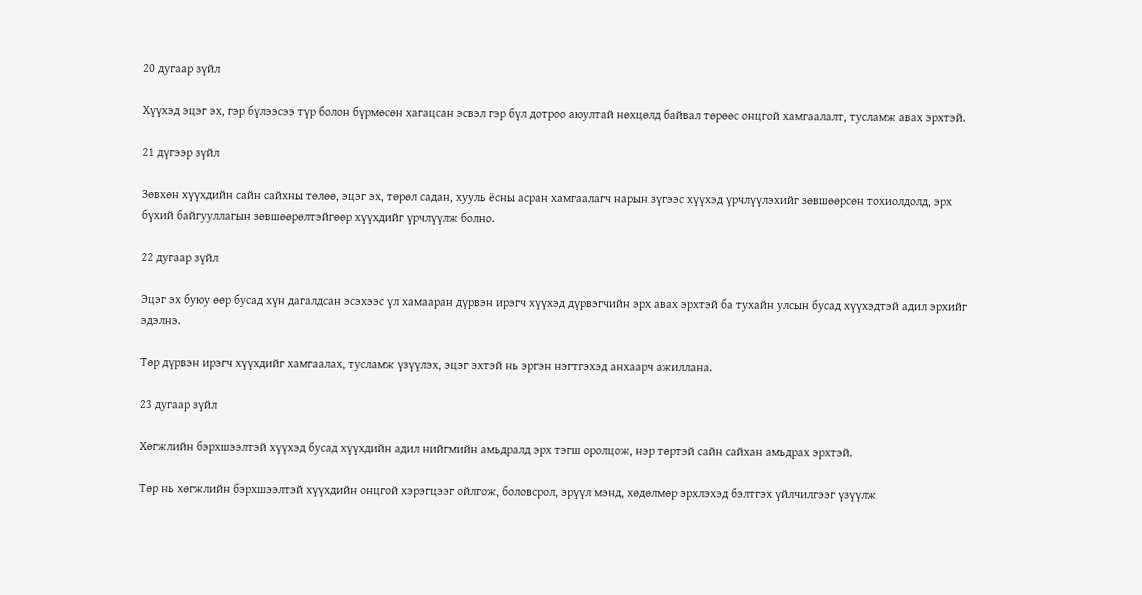20 дугаар зүйл

Хүүхэд эцэг эх, гэр бүлээсээ түр болон бүрмөсөн хагацсан эсвэл гэр бүл дотроо аюултай нөхцөлд байвал төрөөс онцгой хамгаалалт, тусламж авах эрхтэй.

21 дүгээр зүйл

Зөвхөн хүүхдийн сайн сайхны төлөө, эцэг эх, төрөл садан, хууль ёсны асран хамгаалагч нарын зүгээс хүүхэд үрчлүүлэхийг зөвшөөрсөн тохиолдолд, эрх бүхий байгууллагын зөвшөөрөлтэйгөөр хүүхдийг үрчлүүлж болно.

22 дугаар зүйл

Эцэг эх буюу өөр бусад хүн дагалдсан эсэхээс үл хамааран дүрвэн ирэгч хүүхэд дүрвэгчийн эрх авах эрхтэй ба тухайн улсын бусад хүүхэдтэй адил эрхийг эдэлнэ.

Төр дүрвэн ирэгч хүүхдийг хамгаалах, тусламж үзүүлэх, эцэг эхтэй нь эргэн нэгтгэхэд анхаарч ажиллана.

23 дугаар зүйл

Хөгжлийн бэрхшээлтэй хүүхэд бусад хүүхдийн адил нийгмийн амьдралд эрх тэгш оролцож, нэр төртэй сайн сайхан амьдрах эрхтэй.

Төр нь хөгжлийн бэрхшээлтэй хүүхдийн онцгой хэрэгцээг ойлгож, боловсрол, эрүүл мэнд, хөдөлмөр эрхлэхэд бэлтгэх үйлчилгээг үзүүлж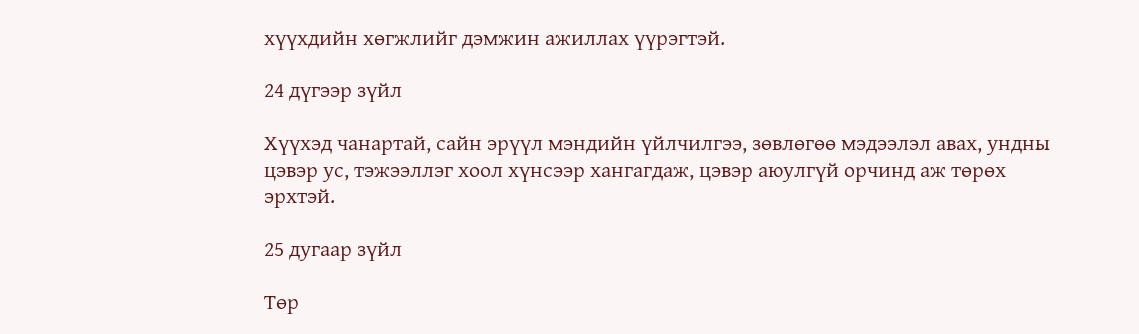хүүхдийн хөгжлийг дэмжин ажиллах үүрэгтэй.

24 дүгээр зүйл

Хүүхэд чанартай, сайн эрүүл мэндийн үйлчилгээ, зөвлөгөө мэдээлэл авах, ундны цэвэр ус, тэжээллэг хоол хүнсээр хангагдаж, цэвэр аюулгүй орчинд аж төрөх эрхтэй.

25 дугаар зүйл

Төр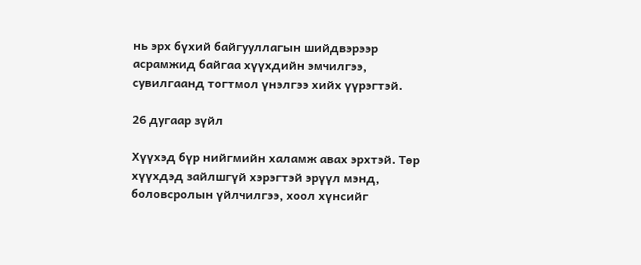нь эрх бүхий байгууллагын шийдвэрээр асрамжид байгаа хүүхдийн эмчилгээ, сувилгаанд тогтмол үнэлгээ хийх үүрэгтэй.

26 дугаар зүйл

Хүүхэд бүр нийгмийн халамж авах эрхтэй. Төр хүүхдэд зайлшгүй хэрэгтэй эрүүл мэнд, боловсролын үйлчилгээ, хоол хүнсийг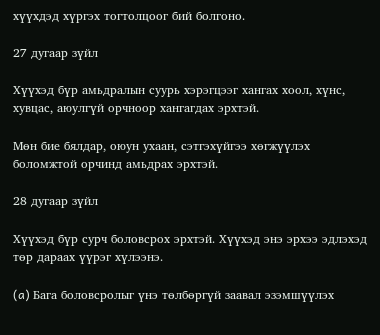хүүхдэд хүргэх тогтолцоог бий болгоно.

27 дугаар зүйл

Хүүхэд бүр амьдралын суурь хэрэгцээг хангах хоол, хүнс, хувцас, аюулгүй орчноор хангагдах эрхтэй.

Мөн бие бялдар, оюун ухаан, сэтгэхүйгээ хөгжүүлэх боломжтой орчинд амьдрах эрхтэй.

28 дугаар зүйл

Хүүхэд бүр сурч боловсрох эрхтэй. Хүүхэд энэ эрхээ эдлэхэд төр дараах үүрэг хүлээнэ.

(a) Бага боловсролыг үнэ төлбөргүй заавал эзэмшүүлэх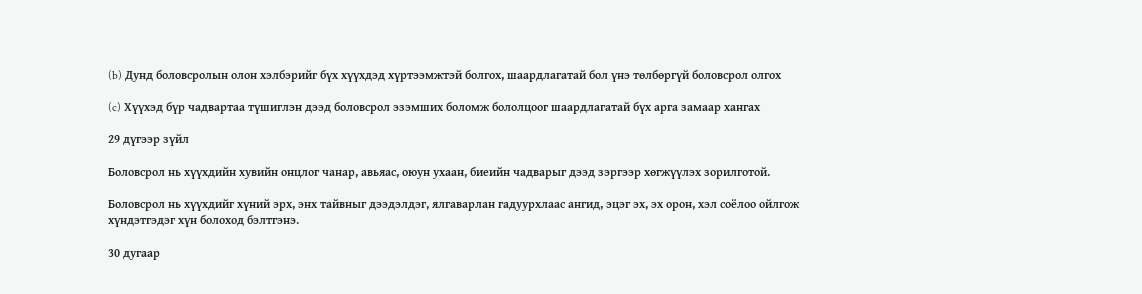(b) Дунд боловсролын олон хэлбэрийг бүх хүүхдэд хүртээмжтэй болгох, шаардлагатай бол үнэ төлбөргүй боловсрол олгох

(c) Хүүхэд бүр чадвартаа түшиглэн дээд боловсрол эзэмших боломж бололцоог шаардлагатай бүх арга замаар хангах

29 дүгээр зүйл

Боловсрол нь хүүхдийн хувийн онцлог чанар, авьяас, оюун ухаан, биеийн чадварыг дээд зэргээр хөгжүүлэх зорилготой.

Боловсрол нь хүүхдийг хүний эрх, энх тайвныг дээдэлдэг, ялгаварлан гадуурхлаас ангид, эцэг эх, эх орон, хэл соёлоо ойлгож хүндэтгэдэг хүн болоход бэлтгэнэ.

30 дугаар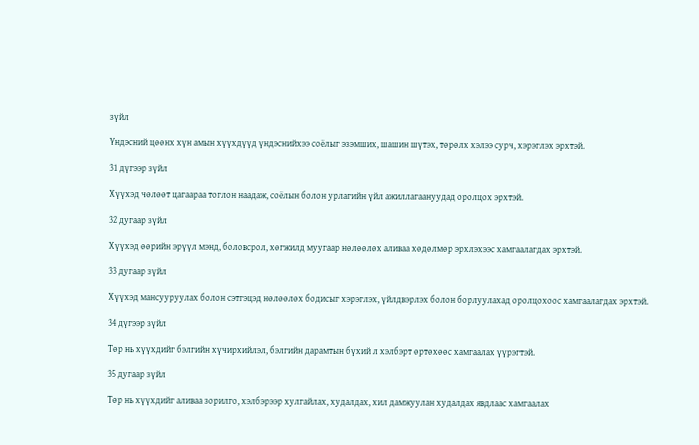зүйл

Үндэсний цөөнх хүн амын хүүхдүүд үндэснийхээ соёлыг эзэмших, шашин шүтэх, төрөлх хэлээ сурч, хэрэглэх эрхтэй.

31 дүгээр зүйл

Хүүхэд чөлөөт цагаараа тоглон наадаж, соёлын болон урлагийн үйл ажиллагаануудад оролцох эрхтэй.

32 дугаар зүйл

Хүүхэд өөрийн эрүүл мэнд, боловсрол, хөгжилд муугаар нөлөөлөх аливаа хөдөлмөр эрхлэхээс хамгаалагдах эрхтэй.

33 дугаар зүйл

Хүүхэд мансууруулах болон сэтгэцэд нөлөөлөх бодисыг хэрэглэх, үйлдвэрлэх болон борлуулахад оролцохоос хамгаалагдах эрхтэй.

34 дүгээр зүйл

Төр нь хүүхдийг бэлгийн хүчирхийлэл, бэлгийн дарамтын бүхий л хэлбэрт өртөхөөс хамгаалах үүрэгтэй.

35 дугаар зүйл

Төр нь хүүхдийг аливаа зорилго, хэлбэрээр хулгайлах, худалдах, хил дамжуулан худалдах явдлаас хамгаалах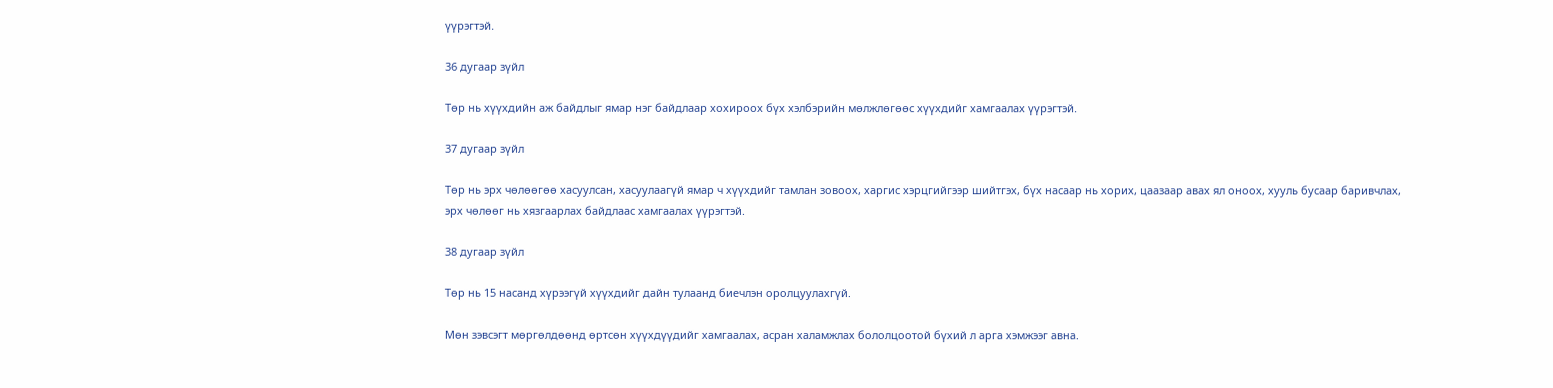үүрэгтэй.

36 дугаар зүйл

Төр нь хүүхдийн аж байдлыг ямар нэг байдлаар хохироох бүх хэлбэрийн мөлжлөгөөс хүүхдийг хамгаалах үүрэгтэй.

37 дугаар зүйл

Төр нь эрх чөлөөгөө хасуулсан, хасуулаагүй ямар ч хүүхдийг тамлан зовоох, харгис хэрцгийгээр шийтгэх, бүх насаар нь хорих, цаазаар авах ял оноох, хууль бусаар баривчлах, эрх чөлөөг нь хязгаарлах байдлаас хамгаалах үүрэгтэй.

38 дугаар зүйл

Төр нь 15 насанд хүрээгүй хүүхдийг дайн тулаанд биечлэн оролцуулахгүй.

Мөн зэвсэгт мөргөлдөөнд өртсөн хүүхдүүдийг хамгаалах, асран халамжлах бололцоотой бүхий л арга хэмжээг авна.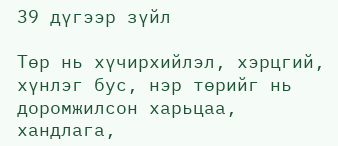39 дүгээр зүйл

Төр нь хүчирхийлэл, хэрцгий, хүнлэг бус, нэр төрийг нь доромжилсон харьцаа, хандлага,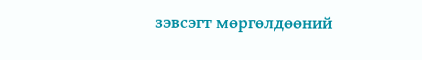зэвсэгт мөргөлдөөний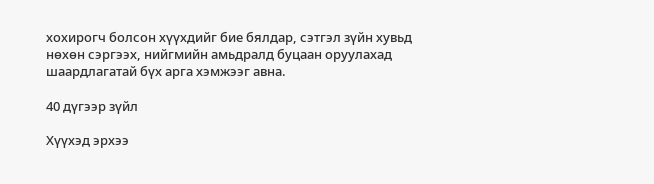хохирогч болсон хүүхдийг бие бялдар, сэтгэл зүйн хувьд нөхөн сэргээх, нийгмийн амьдралд буцаан оруулахад шаардлагатай бүх арга хэмжээг авна.

40 дүгээр зүйл

Хүүхэд эрхээ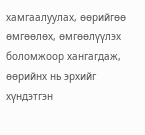хамгаалуулах, өөрийгөө өмгөөлөх, өмгөөлүүлэх боломжоор хангагдаж, өөрийнх нь эрхийг хүндэтгэн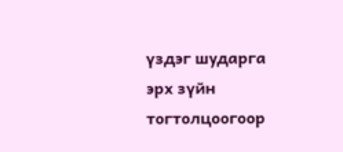үздэг шударга эрх зүйн тогтолцоогоор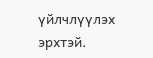үйлчлүүлэх эрхтэй.